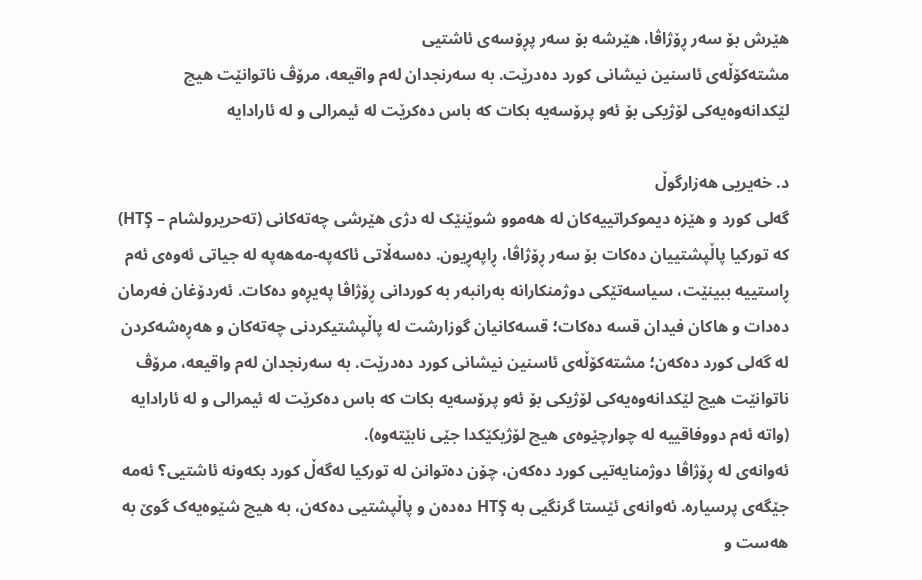هێرش بۆ سەر ڕۆژاڤا، هێرشە بۆ سەر پڕۆسەی ئاشتیی
مشتەکۆڵەی ئاسنین نیشانی کورد دەدرێت. بە سەرنجدان لەم واقیعە، مرۆڤ ناتوانێت هیچ لێکدانەوەیەکی لۆژیکی بۆ ئەو پرۆسەیە بکات کە باس دەکرێت لە ئیمرالی و لە ئارادایە

د. خەیریی هەزارگوڵ
گەلی کورد و هێزە دیموکراتییەکان لە هەموو شوێنێک لە دژی هێرشی چەتەکانی (تەحریرولشام – HTŞ) کە تورکیا پاڵپشتییان دەکات بۆ سەر ڕۆژاڤا، ڕاپەڕیون. دەسەڵاتی ئاکەپە-مەهەپە لە جیاتی ئەوەی ئەم ڕاستییە ببینێت، سیاسەتێکی دوژمنکارانە بەرانبەر بە کوردانی ڕۆژاڤا پەیڕەو دەکات. ئەردۆغان فەرمان دەدات و هاکان فیدان قسە دەکات؛ قسەکانیان گوزارشت لە پاڵپشتیکردنی چەتەکان و هەڕەشەکردن لە گەلی کورد دەکەن؛ مشتەکۆڵەی ئاسنین نیشانی کورد دەدرێت. بە سەرنجدان لەم واقیعە، مرۆڤ ناتوانێت هیچ لێکدانەوەیەکی لۆژیکی بۆ ئەو پرۆسەیە بکات کە باس دەکرێت لە ئیمرالی و لە ئارادایە (واتە ئەم دووفاقییە لە چوارچێوەی هیچ لۆژیکێکدا جێی نابێتەوە).
ئەوانەی لە ڕۆژاڤا دوژمنایەتیی کورد دەکەن، چۆن دەتوانن لە تورکیا لەگەڵ کورد بکەونە ئاشتیی؟ ئەمە جێگەی پرسیارە. ئەوانەی ئێستا گرنگیی بە HTŞ دەدەن و پاڵپشتیی دەکەن، بە هیچ شێوەیەک گوێ بە هەست و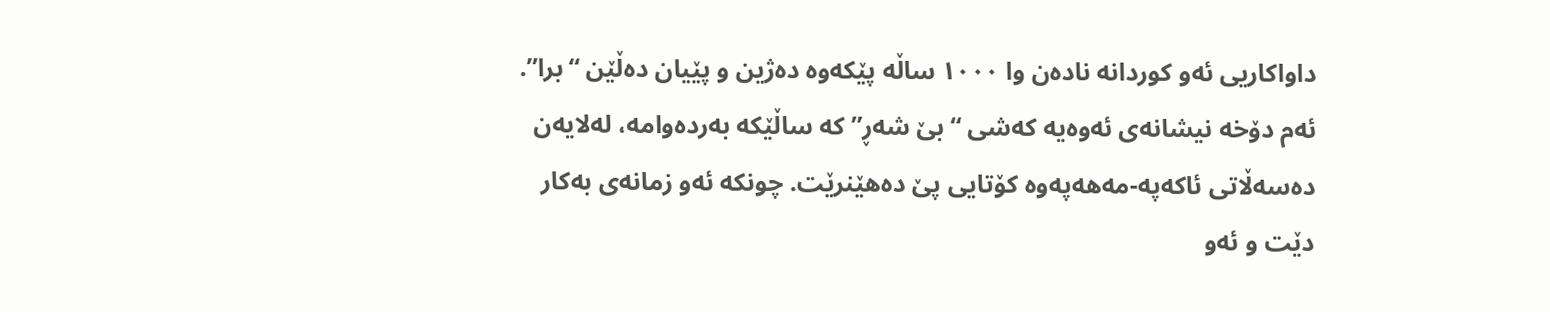داواکاریی ئەو کوردانە نادەن وا ١٠٠٠ ساڵە پێکەوە دەژین و پێیان دەڵێن “برا”. ئەم دۆخە نیشانەی ئەوەیە کەشی “بێ شەڕ” کە ساڵێکە بەردەوامە، لەلایەن دەسەڵاتی ئاکەپە-مەهەپەوە کۆتایی پێ دەهێنرێت. چونکە ئەو زمانەی بەکار دێت و ئەو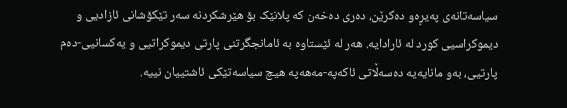سیاسەتانەی پەیڕەو دەکرێن، دەری دەخەن کە پلانێک بۆ هێرشکردنە سەر تێکۆشانی ئازادیی و دیموکراسیی کورد لە ئارادایە. هەر لە ئێستاوە بە ئامانجگرتنی پارتی دیموکراتیی و یەکسانیی-دەم پارتیی، بەو مانایەیە دەسەڵاتی ئاکەپە-مەهەپە هیچ سیاسەتێکی ئاشتییان نییە.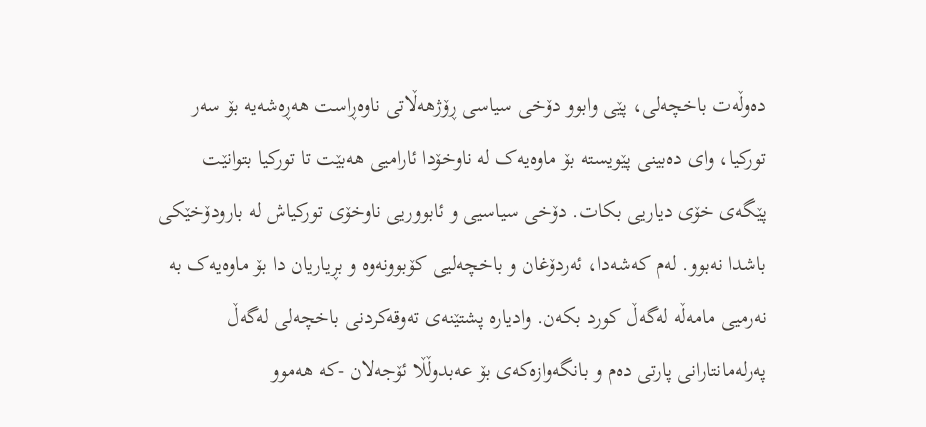دەوڵەت باخچەلی، پێی وابوو دۆخی سیاسی ڕۆژهەڵاتی ناوەڕاست هەڕەشەیە بۆ سەر تورکیا، وای دەبینی پێویستە بۆ ماوەیەک لە ناوخۆدا ئارامیی هەبێت تا تورکیا بتوانێت پێگەی خۆی دیاریی بکات. دۆخی سیاسیی و ئابووریی ناوخۆی تورکیاش لە بارودۆخێکی باشدا نەبوو. لەم کەشەدا، ئەردۆغان و باخچەلیی کۆبوونەوە و بڕیاریان دا بۆ ماوەیەک بە نەرمیی مامەڵە لەگەڵ کورد بکەن. وادیارە پشتێنەی تەوقەکردنی باخچەلی لەگەڵ پەرلەمانتارانی پارتی دەم و بانگەوازەکەی بۆ عەبدوڵڵا ئۆجەلان -کە هەموو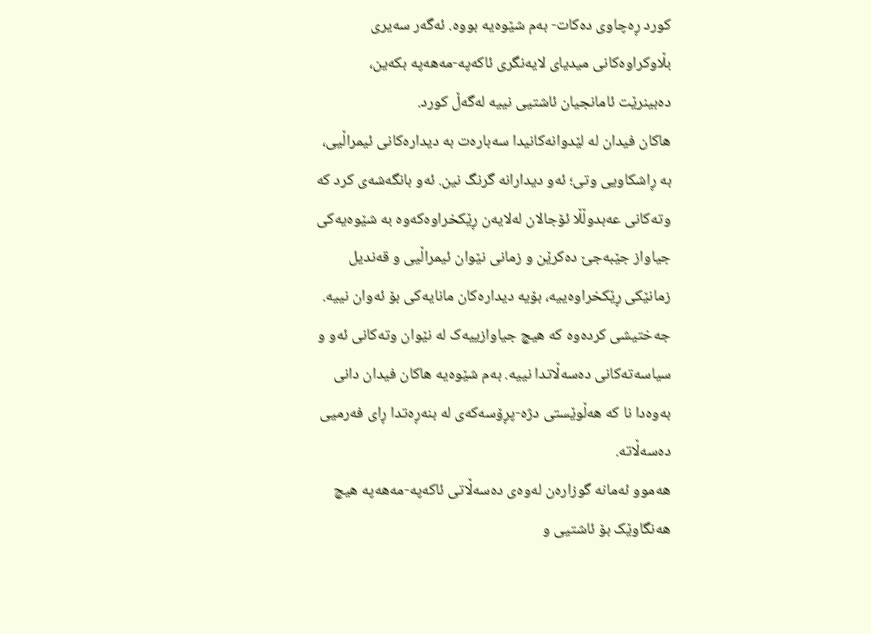کورد ڕەچاوی دەکات- بەم شێوەیە بووە. ئەگەر سەیری بڵاوکراوەکانی میدیای لایەنگری ئاکەپە-مەهەپە بکەین، دەبینرێت ئامانجیان ئاشتیی نییە لەگەڵ کورد.
هاکان فیدان لە لێدوانەکانیدا سەبارەت بە دیدارەکانی ئیمراڵیی، بە ڕاشکاویی وتی؛ ئەو دیدارانە گرنگ نین. ئەو بانگەشەی کرد کە وتەکانی عەبدوڵڵا ئۆجالان لەلایەن ڕێکخراوەکەوە بە شێوەیەکی جیاواز جێبەجێ دەکرێن و زمانی نێوان ئیمراڵیی و قەندیل زمانێکی ڕێکخراوەییە، بۆیە دیدارەکان مانایەکی بۆ ئەوان نییە. جەختیشی کردەوە کە هیچ جیاوازییەک لە نێوان وتەکانی ئەو و سیاسەتەکانی دەسەڵاتدا نییە. بەم شێوەیە هاکان فیدان دانی بەوەدا نا کە هەڵوێستی دژە-پڕۆسەکەی لە بنەڕەتدا ڕای فەرمیی دەسەڵاتە.
هەموو ئەمانە گوزارەن لەوەی دەسەڵاتی ئاکەپە-مەهەپە هیچ هەنگاوێک بۆ ئاشتیی و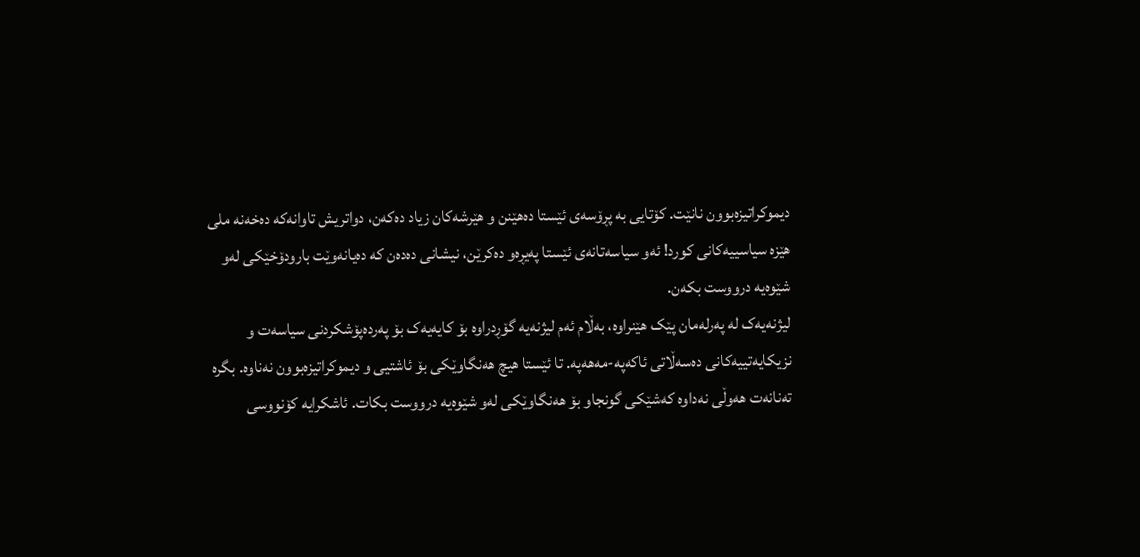دیموکراتیزەبوون نانێت. کۆتایی بە پڕۆسەی ئێستا دەهێنن و هێرشەکان زیاد دەکەن، دواتریش تاوانەکە دەخەنە ملی هێزە سیاسییەکانی کورد! ئەو سیاسەتانەی ئێستا پەیڕەو دەکرێن، نیشانی دەدەن کە دەیانەوێت بارودۆخێکی لەو شێوەیە درووست بکەن.
لیژنەیەک لە پەرلەمان پێک هێنراوە، بەڵام ئەم لیژنەیە گۆڕدراوە بۆ کایەیەک بۆ پەردەپۆشکردنی سیاسەت و نزیکایەتییەکانی دەسەڵاتی ئاکەپە-مەهەپە. تا ئێستا هیچ هەنگاوێکی بۆ ئاشتیی و دیموکراتیزەبوون نەناوە. بگرە تەنانەت هەوڵی نەداوە کەشێکی گونجاو بۆ هەنگاوێکی لەو شێوەیە درووست بکات. ئاشکرایە کۆنووسی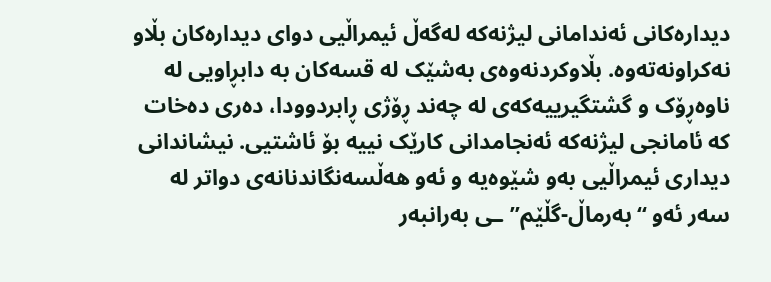دیدارەکانی ئەندامانی لیژنەکە لەگەڵ ئیمراڵیی دوای دیدارەکان بڵاو نەکراونەتەوە. بڵاوکردنەوەی بەشێک لە قسەکان بە دابڕاویی لە ناوەڕۆک و گشتگیرییەکەی لە چەند ڕۆژی ڕابردوودا، دەری دەخات کە ئامانجی لیژنەکە ئەنجامدانی کارێک نییە بۆ ئاشتیی. نیشاندانی دیداری ئیمراڵیی بەو شێوەیە و ئەو هەڵسەنگاندنانەی دواتر لە سەر ئەو “بەرماڵ-گڵێم”ـی بەرانبەر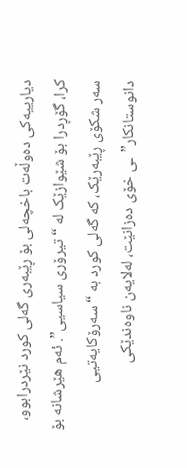دیارییەکی دەوڵەت باخچەلی بۆ ڕێبەری گەلی کورد نێردرابوو، کرا، گۆڕدرا بۆ شێوازێک لە “تیرۆری سیاسیی”. ئەم هێرشانە بۆ سەر شکۆی ڕێبەرێک، کە گەلی کورد بە “سەرۆکایەتیی دانوستانکار”ـی خۆی دەزانێت، لەلایەن ناوەندێکی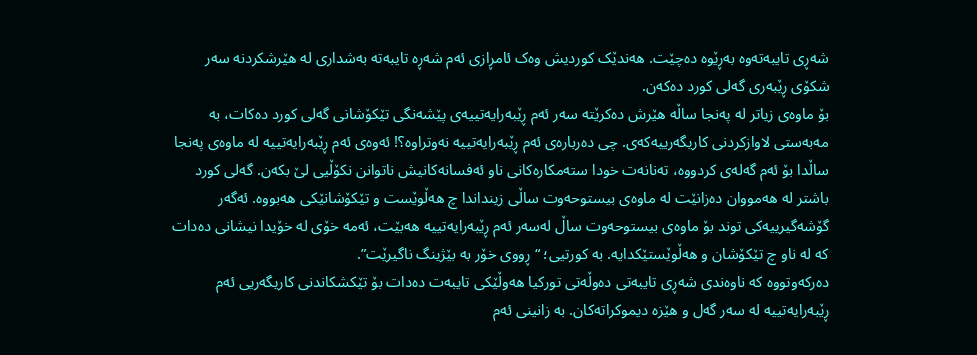شەڕی تایبەتەوە بەڕێوە دەچێت. هەندێک کوردیش وەک ئامڕازی ئەم شەڕە تایبەتە بەشداری لە هێرشکردنە سەر شکۆی ڕێبەری گەلی کورد دەکەن.
بۆ ماوەی زیاتر لە پەنجا ساڵە هێرش دەکرێتە سەر ئەم ڕێبەرایەتییەی پێشەنگی تێکۆشانی گەلی کورد دەکات، بە مەبەستی لاوازکردنی کاریگەرییەکەی. چی دەربارەی ئەم ڕێبەرایەتییە نەوتراوە؟! ئەوەی ئەم ڕێبەرایەتییە لە ماوەی پەنجا ساڵدا بۆ ئەم گەلەی کردووە، تەنانەت خودا ستەمکارەکانی ناو ئەفسانەکانیش ناتوانن نکۆڵیی لێ بکەن. گەلی کورد باشتر لە هەمووان دەزانێت لە ماوەی بیستوحەوت ساڵی زینداندا چ هەڵوێست و تێکۆشانێکی هەبووە. ئەگەر گۆشەگیرییەکی توند بۆ ماوەی بیستوحەوت ساڵ لەسەر ئەم ڕێبەرایەتییە هەبێت، ئەمە خۆی لە خۆیدا نیشانی دەدات کە لە ناو چ تێکۆشان و هەڵوێستێکدایە. بە کورتیی؛ “ڕووی خۆر بە بێژینگ ناگیرێت”.
دەرکەوتووە کە ناوەندی شەڕی تایبەتی دەوڵەتی تورکیا هەوڵێکی تایبەت دەدات بۆ تێکشکاندنی کاریگەریی ئەم ڕێبەرایەتییە لە سەر گەل و هێزە دیموکراتەکان. بە زانینی ئەم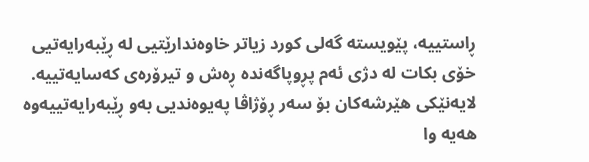ڕاستییە، پێویستە گەلی کورد زیاتر خاوەندارێتیی لە ڕێبەرایەتیی خۆی بکات لە دژی ئەم پڕوپاگەندە ڕەش و تیرۆرەی کەسایەتییە. لایەنێکی هێرشەکان بۆ سەر ڕۆژاڤا پەیوەندیی بەو ڕێبەرایەتییەوە هەیە وا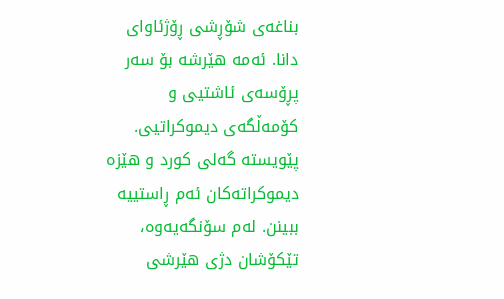بناغەی شۆڕشی ڕۆژئاوای دانا. ئەمە هێرشە بۆ سەر پڕۆسەی ئاشتیی و کۆمەڵگەی دیموکراتیی. پێویستە گەلی کورد و هێزە دیموکراتەکان ئەم ڕاستییە ببینن. لەم سۆنگەیەوە، تێکۆشان دژی هێرشی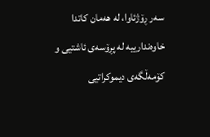سەر ڕۆژئاوا، لە هەمان کاتدا خاوەندارییە لە پڕۆسەی ئاشتیی و کۆمەڵگەی دیموکراتیی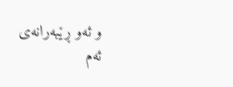و ئەو ڕێبەرانەی ئەم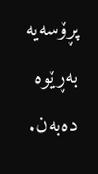پڕۆسەیە بەڕێوە دەبەن.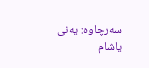سەرچاوە: یەنی یاشام